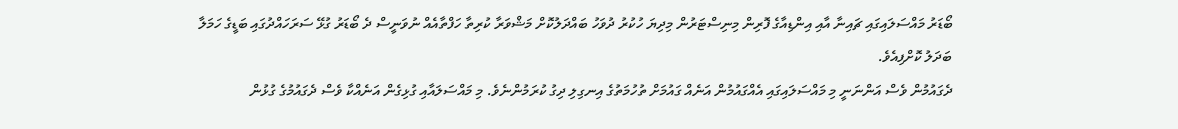ބޯޑަރު މައްސަލައިގައި ޗައިނާ އާއި އިންޑިއާގެ ފޮރިން މިނިސްޓަރުން މިދިޔަ ހުކުރު ދުވަހު ބައްދަލުކޮށް މަޝްވަރާ ކުރިތާ ހަފްތާއެއް ނުވަނީސް ދެ ބޯޑަރު ގުޅޭ ސަރަހައްދުގައި ބަޑީގެ ހަމަލާ ބަދަލު ކޮށްފިއެވެ.
ދެގައުމުން ވެސް އަންނަނީ މި މައްސަލައިގައި އެއްގައުމުން އަނެއް ގައުމަށް ތުހުމަތުގެ އިނގިލި ދިގު ކުރަމުންނެވެ. މި މައްސަލައާއި ގުޅިގެން އަނެއްކާ ވެސް ދެގައުމުގެ ގުޅުން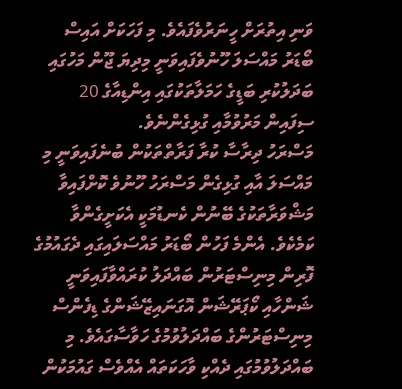ވަނި އިތުރަށް ހީނަރުވެފައެވެ. މި ފަހަކަށް އައިސް ބޯޑަރު މައްސަލަ ހޫނުވެފައިވަނީ މިދިޔަ ޖޫން މަހުގައި ބަދަލުކުރި ބަޑީގެ ހަމަލާތަކުގައި އިންޑިއާގެ 20 ސިފައިން މަރުވުމާއި ގުޅިގެންނެވެ.
މަސްރަހު ދިރާސާ ކުރާ ފަރާތްތަކުން ބުނެފައިވަނީ މި މައްސަލަ އާއި ގުޅިގެން މަސްރަހު ހޫނުވެ ކޮށްފައިވާ މަޝްވަރާތަކުގެ ބޭނުން ކެނޑުމަކީ އެކަށީގެންވާ ކަމެކެވެ. އެންމެ ފަހުން ބޯޑަރު މައްސަލައިގައި ދެގައުމުގެ ފޮރިން މިނިސްޓަރުން ބައްދަލު ކުރައްވާފައިވަނީ ޝަންހާއި ކޯޕަރޭޝަން އޮގަނައިޒޭޝަންގެ ޑިފެންސް މިނިސްޓަރުންގެ ބައްދަލުވުމުގެ ހަވާސާގައެވެ. މި ބައްދަލުވުމުގައި ދެއްކި ވާހަކަތައް އެއްވެސް ގައުމަކުން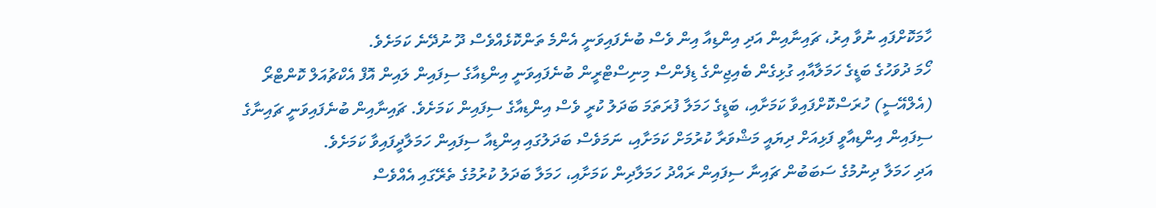ހާމަކޮށްފައި ނުވާ އިރު، ޗައިނާއިން އަދި އިންޑިއާ އިން ވެސް ބުނެފައިވަނީ އެންމެ ތަންކޮޅެއްވެސް ދޫ ނުދޭނެ ކަމަށެވެ.
ހޯމަ ދުވަހުގެ ބަޑީގެ ހަމަލާއާއި ގުޅިގެން ބެއިޖިންގެ ޑިފެންސް މިނިސްޓްރީން ބުނެފައިވަނީ އިންޑިއާގެ ސިފައިން ލައިން އޮފް އެކްޗުއަލް ކޮންޓްރޯ (އެލްއޭސީ) ހުރަސްކޮށްފައިވާ ކަމަށާއި، ބަޑީގެ ހަމަލާ ފުރަތަމަ ބަދަލު ކުރީ ވެސް އިންޑިއާގެ ސިފައިން ކަމަށެވެ. ޗައިނާއިން ބުނެފައިވަނީ ޗައިނާގެ ސިފައިން އިންޑިއާވީ ފަޅިއަށް ދިޔައީ މަޝްވަރާ ކުރުމަށް ކަމަށާއި، ނަމަވެސް ބަދަލުގައި އިންޑިއާ ސިފައިން ހަމަލާދީފައިވާ ކަމަށެވެ.
އަދި ހަމަލާ ދިނުމުގެ ސަބަބުން ޗައިނާ ސިފައިން ރައްދު ހަމަލާދިން ކަމަށާއި، ހަމަލާ ބަދަލު ކުރުމުގެ ތެރޭގައި އެއްވެސް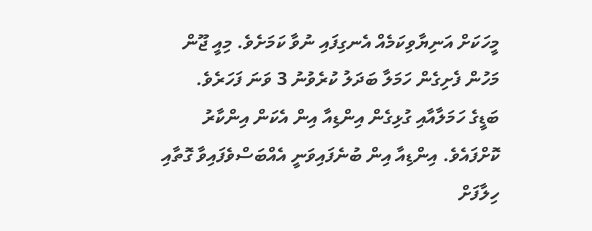މީހަކަށް އަނިޔާވިކަމެއް އެނގިފައި ނުވާ ކަމަށެވެ. މިއީ ޖޫން މަހުން ފެށިގެން ހަމަލާ ބަދަލު ކުރެވުނު 3 ވަނަ ފަހަރެވެ.
ބަޑީގެ ހަމަލާއާއި ގުޅިގެން އިންޑިއާ އިން އެކަން އިންކާރު ކޮށްފައެވެ. އިންޑިއާ އިން ބުނެފައިވަނީ އެއްބަސްވެފައިވާ ގޮތާއި ހިލާފަށް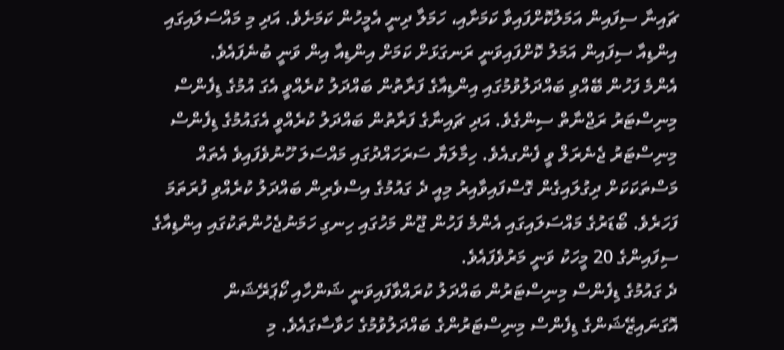ޗައިނާ ސިފައިން އަމަލުކޮށްފައިވާ ކަމަށާއި، ހަމަލާ ދިނީ އެމީހުން ކަމަށެވެ. އަދި މި މައްސަލައިގައި އިންޑިއާ ސިފައިން އަމަލު ކޮށްފައިވަނީ ރަނގަޅަށް ކަމަށް އިންޑިއާ އިން ވަނީ ބުނެފައެވެ.
އެންމެ ފަހުން ބޭއްވި ބައްދަލުވުމުގައި އިންޑިއާގެ ފަރާތުން ބައްދަލު ކުރެއްވީ އެގަ އުމުގެ ޑިފެންސް މިނިސްޓަރު ރަޖްނާތް ސިންގެވެ. އަދި ޗައިނާގެ ފަރާތުން ބައްދަލު ކުރެއްވީ އެގައުމުގެ ޑިފެންސް މިނިސްޓަރު ޖެނެރަލް ވީ ފެންގއެވެ. ހިމާލަޔާ ސަރަހައްދުގައި މައްސަލަ ހޫނުވެފައިވެ އެތައް މަސްތަކަކަށް ދިގުލައިގެން ގޮސްފައިވާއިރު މިއީ ދެ ގައުމުގެ އިސްވެރިން ބައްދަލު ކުރެއްވި ފުރަތަމަ ފަހަރެވެ. ބޯޑަރުގެ މައްސަލައިގައި އެންމެ ފަހުން ޖޫން މަހުގައި ހިނގި ހަމަނުޖެހުންތަކުގައި އިންޑިއާގެ ސިފައިންގެ 20 މީހަކު ވަނީ މަރުވެފައެވެ.
ދެ ގައުމުގެ ޑިފެންސް މިނިސްޓަރުން ބައްދަލު ކުރައްވާފައިވަނީ ޝަންހާއި ކޯޕަރޭޝަން އޮގަނައިޒޭޝަންގެ ޑިފެންސް މިނިސްޓަރުންގެ ބައްދަލުވުމުގެ ހަވާސާގައެވެ. މި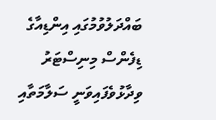ބައްދަލުވުމުގައި އިންޑިއާގެ ޑިފެންސް މިނިސްޓަރު ވިދާޅުވެފައިވަނީ ސަލާމަތާއި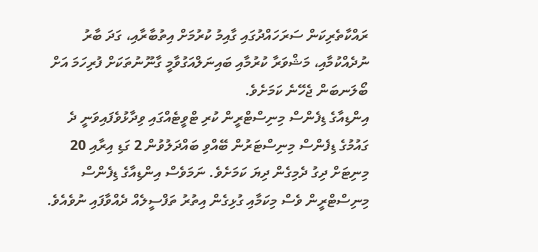ރައްކާތެރިކަން ސަރަހައްދުގައި ގާއިމު ކުރުމަށް އިތުބާރާއި، ގަދަ ބާރު ނުދެއްކުމާއި، މަޝްވަރާ ކުރުމާއި ބައިނަލްއަގުވާމީ ގާނޫނުތަކަށް ފުރިހަމަ އަށް ބޯލަނބަން ޖެހޭނެ ކަމަށެވެ.
އިންޑިއާގެ ޑިފެންސް މިނިސްޓްރީން ކުރި ޓްވީޓެއްގައި ވިދާޅުވެފައިވަނީ ދެ ގައުމުގެ ޑިފެންސް މިނިސްޓަރުން ބޭއްވި ބައްދަލުވުން 2 ގަޑި އިރާއި 20 މިނިޓަށް ދިގު ދެމިގެން ދިޔަ ކަމަށެވެ. ނަމަވެސް އިންޑިއާގެ ޑިފެންސް މިނިސްޓްރީން ވެސް މިކަމާއި ގުޅިގެން އިތުރު ތަފްސީލެއް ދެއްވާފައި ނުވެއެވެ.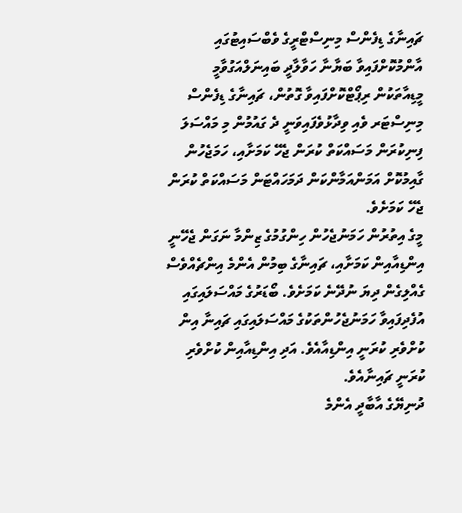ޗައިނާގެ ޑިފެންސް މިނިސްޓްރީގެ ވެބްސައިޓުގައި އާންމުކޮށްފައިވާ ބަޔާނާ ހަވާލާދީ ބައިނަލްއަގުވާމީ މީޑިއާތަކުން ރިޕޯޓްކޮށްފައިވާ ގޮތުން، ޗައިނާގެ ޑިފެންސް މިނިސްޓަރ ވެއި ވިދާޅުވެފައިވަނީ ދެ ގައުމުން މި މައްސަލަ ފިނިކުރަން މަސައްކަތް ކުރަން ޖެހޭ ކަމަށާއި، ހަމަޖެހުން ގާއިމުކޮށް އަމަންއަމާންކަން ދަމަހައްޓަން މަސައްކަތް ކުރަން ޖެހޭ ކަމަށެވެ.
މީގެ އިތުރުން ހަމަނުޖެހުން ހިންގުމުގެ ޒިންމާ ނަގަން ޖެހޭނީ އިންޑިއާއިން ކަމަށާއި، ޗައިނާގެ ބިމުން އެންމެ އިންޗެއްވެސް ގެއްލިގެން ދިޔަ ނުދޭނެ ކަމަށެވެ. ބޯޑަރުގެ މައްސަލައިގައި އުފެދިފައިވާ ހަމަނުޖެހުންތަކުގެ މައްސަލައިގައި ޗައިނާ އިން ކުށްވެރި ކުރަނީ އިންޑިއާއެވެ. އަދި އިންޑިއާއިން ކުށްވެރި ކުރަނީ ޗައިނާއެވެ.
ދުނިޔޭގެ އާބާދީ އެންމެ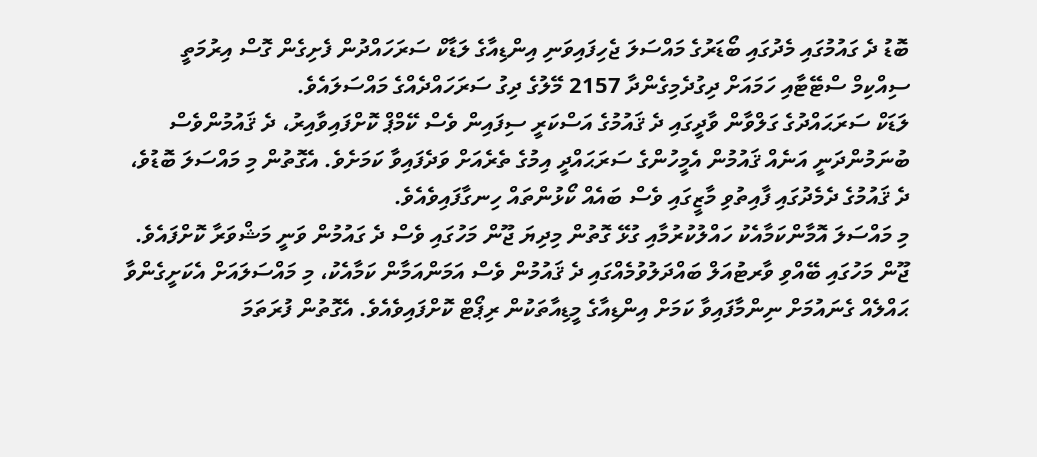ބޮޑު ދެ ގައުމުގައި މެދުގައި ބޯޑަރުގެ މައްސަލަ ޖެހިފައިވަނި އިންޑިއާގެ ލަޑާކް ސަރަހައްދުން ފެށިގެން ގޮސް އިރުމަތީ ސިއްކިމް ސްޓޭޓާއި ހަމައަށް ދިގުދެމިގެންދާ 2157 މޭލުގެ ދިގު ސަރަހައްދެއްގެ މައްސަލައެވެ.
ލަޑަކް ސަރަޙައްދުގެ ގަލްވާން ވާދީގައި ދެ ޤައުމުގެ އަސްކަރީ ސިފައިން ވެސް ކޭމްޕް ކޮށްފައިވާއިރު، ދެ ޤައުމުންވެސް ބުނަމުންދަނީ އަނެއް ޤައުމުން އެމީހުންގެ ސަރަޙައްދީ އިމުގެ ތެރެއަށް ވަދެފައިވާ ކަމަށެވެ. އެގޮތުން މި މައްސަލަ ބޮޑުވެ، ދެ ޤައުމުގެ ދެމެދުގައި ފާއިތުވި މާޒީގައި ވެސް ބައެއް ކޯޅުންތައް ހިނގާފައިވެއެވެ.
މި މައްސަލަ އޮމާންކަމާއެކު ހައްލުކުރުމާއި ގުޅޭ ގޮތުން މިދިޔަ ޖޫން މަހުގައި ވެސް ދެ ގައުމުން ވަނީ މަޝްވަރާ ކޮށްފައެވެ. ޖޫން މަހުގައި ބޭއްވި ވާރޓުއަލް ބައްދަލުވުމެއްގައި ދެ ޤައުމުން ވެސް އަމަންއަމާން ކަމާއެކު، މި މައްސަލައަށް އެކަށީގެންވާ ޙައްލެއް ގެނައުމަށް ނިންމާފައިވާ ކަމަށް އިންޑިއާގެ މީޑިއާތަކުން ރިޕޯޓް ކޮށްފައިވެއެވެ. އެގޮތުން ފުރަތަމަ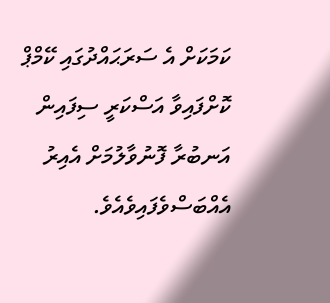ކަމަކަށް އެ ސަރަޙައްދުގައި ކޭމްޕް ކޮށްފައިވާ އަސްކަރީ ސިފައިން އަނބުރާ ފޮނުވާލުމަށް އެއިރު އެއްބަސްވެފައިވެއެވެ.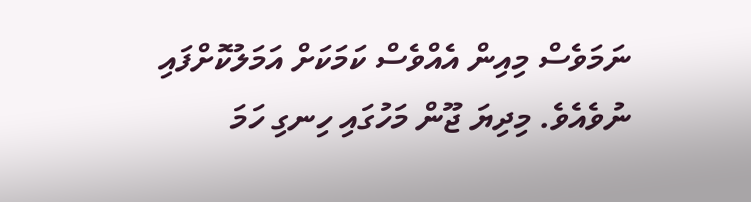ނަމަވެސް މިއިން އެއްވެސް ކަމަކަށް އަމަލުކޮށްފައި ނުވެއެވެ. މިދިޔަ ޖޫން މަހުގައި ހިނގި ހަމަ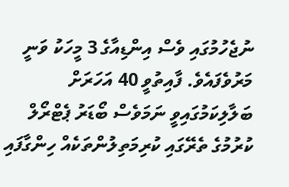ނުޖެހުމުގައި ވެސް އިންޑިއާގެ 3 މީހަކު ވަނީ މަރުވެފައެވެ. ފާއިތުވީ 40 އަހަރަށް ބަލާލިކަމުގައިވީ ނަމަވެސް ބޯޑަރު ޕެޓްރޯލް ކުރުމުގެ ތެރޭގައި ކުރިމަތިލުންތަކެއް ހިންގާފައި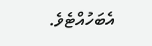އެބަހުއްޓެވެ.